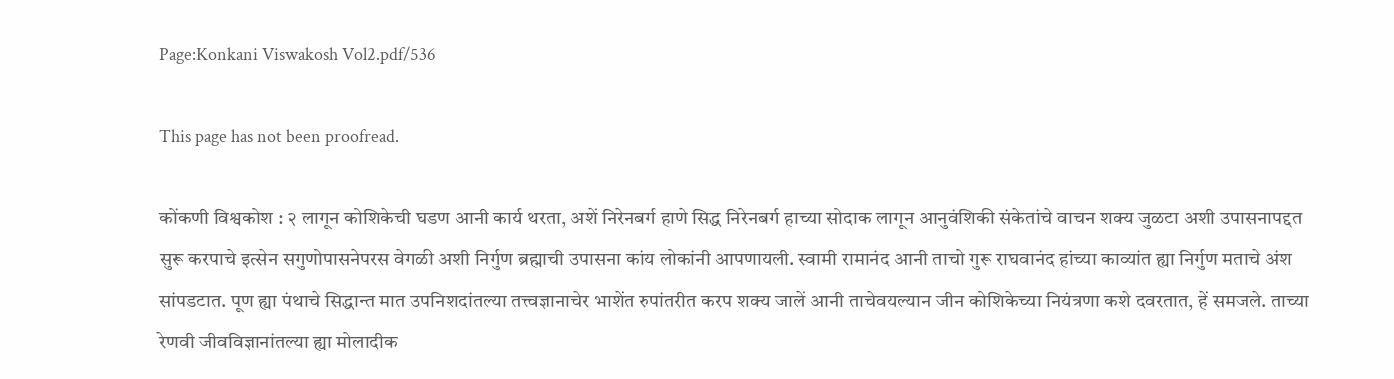Page:Konkani Viswakosh Vol2.pdf/536

This page has not been proofread.

कोंकणी विश्वकोश : २ लागून कोशिकेची घडण आनी कार्य थरता, अशें निरेनबर्ग हाणे सिद्ध निरेनबर्ग हाच्या सोदाक लागून आनुवंशिकी संकेतांचे वाचन शक्य जुळटा अशी उपासनापद्दत सुरू करपाचे इत्सेन सगुणोपासनेपरस वेगळी अशी निर्गुण ब्रह्माची उपासना कांय लोकांनी आपणायली. स्वामी रामानंद आनी ताचो गुरू राघवानंद हांच्या काव्यांत ह्या निर्गुण मताचे अंश सांपडटात. पूण ह्या पंथाचे सिद्धान्त मात उपनिशदांतल्या तत्त्वज्ञानाचेर भाशेंत रुपांतरीत करप शक्य जालें आनी ताचेवयल्यान जीन कोशिकेच्या नियंत्रणा कशे दवरतात, हें समजले. ताच्या रेणवी जीवविज्ञानांतल्या ह्या मोलादीक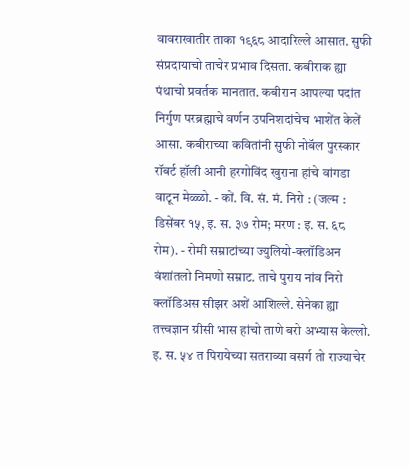वावराखातीर ताका १९६८ आदारिल्ले आसात. सुफी संप्रदायाचो ताचेर प्रभाव दिसता. कबीराक ह्या पंथाचो प्रवर्तक मानतात. कबीरान आपल्या पदांत निर्गुण परब्रह्माचे वर्णन उपनिशदांचेच भाशेंत केलें आसा. कबीराच्या कवितांनी सुफी नोबॅल पुरस्कार रॉबर्ट हॉली आनी हरगोविंद खुराना हांचे वांगडा वाटून मेळ्ळो. - कों. वि. सं. मं. निरो : (जल्म : डिसेंबर १५, इ. स. ३७ रोम; मरण : इ. स. ६८ रोम). - रोमी सम्राटांच्या ज्युलियो-क्लॉडिअन वंशांतलो निमणो सम्राट. ताचे पुराय नांव निरो क्लॉडिअस सीझर अशें आशिल्ले. सेनेका ह्या तत्त्वज्ञान ग्रीसी भास हांचो ताणे बरो अभ्यास केल्लो. इ. स. ५४ त पिरायेच्या सतराव्या वसर्ग तो राज्याचेर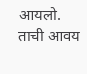आयलो. ताची आवय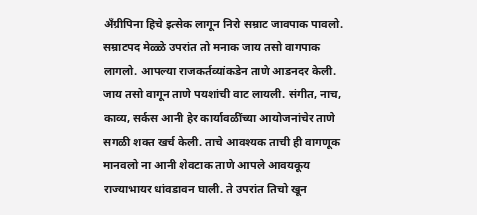अँग्रीपिना हिचे इत्सेक लागून निरो सम्राट जावपाक पावलो. सम्राटपद मेळ्ळे उपरांत तो मनाक जाय तसो वागपाक लागलो. आपल्या राजकर्तव्यांकडेन ताणे आडनदर केली. जाय तसो वागून ताणे पयशांची वाट लायली. संगीत, नाच, काव्य, सर्कस आनी हेर कार्यावळींच्या आयोजनांचेर ताणे सगळी शक्त खर्च केली. ताचे आवश्यक ताची ही वागणूक मानवलो ना आनी शेवटाक ताणे आपले आवयकूय राज्याभायर धांवडावन घाली. ते उपरांत तिचो खून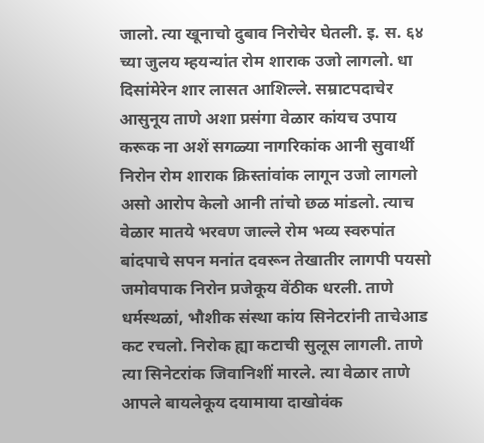जालो. त्या खूनाचो दुबाव निरोचेर घेतली. इ. स. ६४ च्या जुलय म्हयन्यांत रोम शाराक उजो लागलो. धा दिसांमेरेन शार लासत आशिल्ले. सम्राटपदाचेर आसुनूय ताणे अशा प्रसंगा वेळार कांयच उपाय करूक ना अशें सगळ्या नागरिकांक आनी सुवार्थी निरोन रोम शाराक क्रिस्तांवांक लागून उजो लागलो असो आरोप केलो आनी तांचो छळ मांडलो. त्याच वेळार मातये भरवण जाल्ले रोम भव्य स्वरुपांत बांदपाचे सपन मनांत दवरून तेखातीर लागपी पयसो जमोवपाक निरोन प्रजेकूय वेंठीक धरली. ताणे धर्मस्थळां, भौशीक संस्था कांय सिनेटरांनी ताचेआड कट रचलो. निरोक ह्या कटाची सुलूस लागली. ताणे त्या सिनेटरांक जिवानिशीं मारले. त्या वेळार ताणे आपले बायलेकूय दयामाया दाखोवंक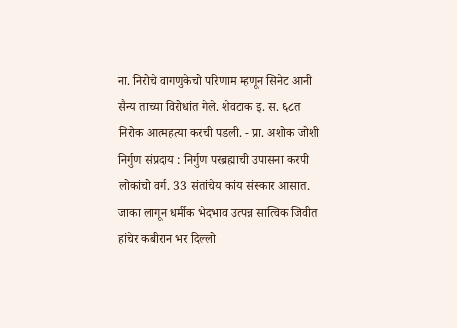ना. निरोचे वागणुकेचो परिणाम म्हणून सिनेट आनी सैन्य ताच्या विरोधांत गेले. शेवटाक इ. स. ६८त निरोक आत्महत्या करची पडली. - प्रा. अशोक जोशी निर्गुण संप्रदाय : निर्गुण परब्रह्माची उपासना करपी लोकांचो वर्ग. 33 संतांचेय कांय संस्कार आसात. जाका लागून धर्मीक भेदभाव उत्पन्न सात्विक जिवीत हांचेर कबीरान भर दिल्लो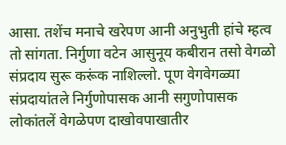आसा. तशेंच मनाचे खरेपण आनी अनुभुती हांचे म्हत्व तो सांगता. निर्गुणा वटेन आसुनूय कबीरान तसो वेगळो संप्रदाय सुरू करूंक नाशिल्लो. पूण वेगवेगळ्या संप्रदायांतले निर्गुणोपासक आनी सगुणोपासक लोकांतलें वेगळेपण दाखोवपाखातीर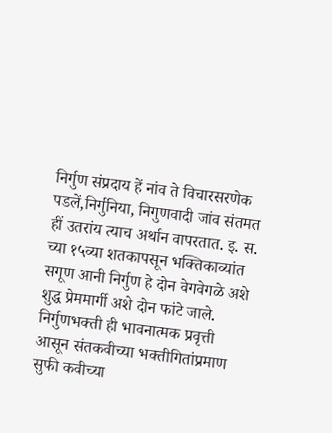निर्गुण संप्रदाय हें नांव ते विचारसरणेक पडलें,निर्गुनिया, निगुणवादी जांव संतमत हीं उतरांय त्याच अर्थान वापरतात. इ. स. च्या १५व्या शतकापसून भक्तिकाव्यांत सगूण आनी निर्गुण हे दोन वेगवेगळे अशे शुद्ध प्रेममार्गी अशे दोन फांटे जाले. निर्गुणभक्ती ही भावनात्मक प्रवृत्ती आसून संतकवीच्या भक्तीगितांप्रमाण सुफी कवीच्या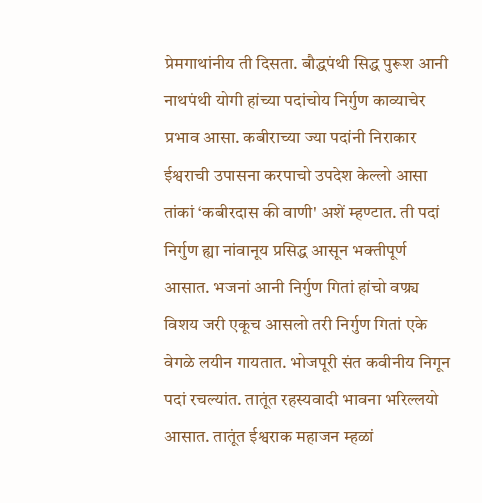प्रेमगाथांनीय ती दिसता. बौद्धपंथी सिद्ध पुरूश आनी नाथपंथी योगी हांच्या पदांचोय निर्गुण काव्याचेर प्रभाव आसा. कबीराच्या ज्या पदांनी निराकार ईश्वराची उपासना करपाचो उपदेश केल्लो आसा तांकां ‘कबीरदास की वाणी' अशें म्हण्टात. ती पदां निर्गुण ह्या नांवानूय प्रसिद्ध आसून भक्तीपूर्ण आसात. भजनां आनी निर्गुण गितां हांचो वण्र्य विशय जरी एकूच आसलो तरी निर्गुण गितां एके वेगळे लयीन गायतात. भोजपूरी संत कवीनीय निगून पदां रचल्यांत. तातूंत रहस्यवादी भावना भरिल्लयो आसात. तातूंत ईश्वराक महाजन म्हळां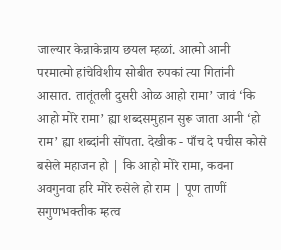जाल्यार केन्नाकेन्नाय छयल म्हळां. आत्मो आनी परमात्मो हांचेविशीय सोबीत रुपकां त्या गितांनी आसात. तातूंतली दुसरी ओळ आहो रामा’ जावं ‘कि आहो मोरे रामा’ ह्या शब्दसमुहान सुरू जाता आनी ‘हो राम’ ह्या शब्दांनी सोंपता. देखीक - पाँच दे पचीस कोसे बसेले महाजन हो | कि आहो मोरे रामा, कवना अवगुनवा हरि मोरे रुसेले हो राम | पूण ताणीं सगुणभक्तीक म्हत्व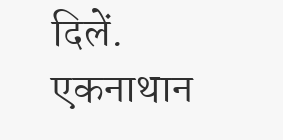दिलें. एकनाथान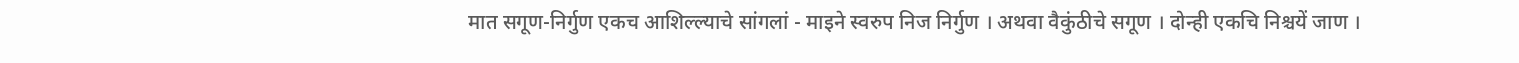मात सगूण-निर्गुण एकच आशिल्ल्याचे सांगलां - माइने स्वरुप निज निर्गुण । अथवा वैकुंठीचे सगूण । दोन्ही एकचि निश्चयें जाण ।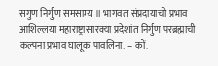सगुण निर्गुण समसाम्य ॥ भागवत संप्रदायाचो प्रभाव आशिल्लया महाराष्ट्रासारक्या प्रदेशांत निर्गुण परब्रह्माची कल्पना प्रभाव घालूक पावलिना. – कों.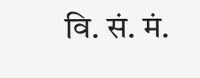वि. सं. मं.